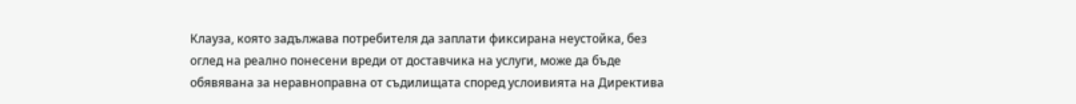Клауза, която задължава потребителя да заплати фиксирана неустойка, без оглед на реално понесени вреди от доставчика на услуги, може да бъде обявявана за неравноправна от съдилищата според услоивията на Директива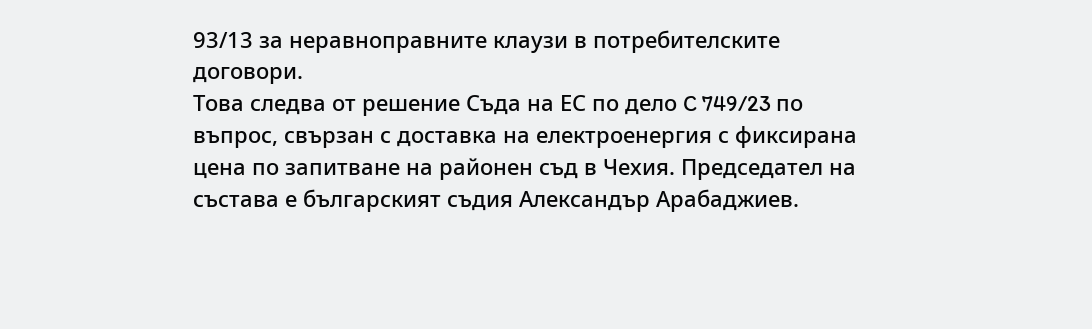93/13 за неравноправните клаузи в потребителските договори.
Това следва от решение Съда на ЕС по дело C 749/23 по въпрос, свързан с доставка на електроенергия с фиксирана цена по запитване на районен съд в Чехия. Председател на състава е българският съдия Александър Арабаджиев.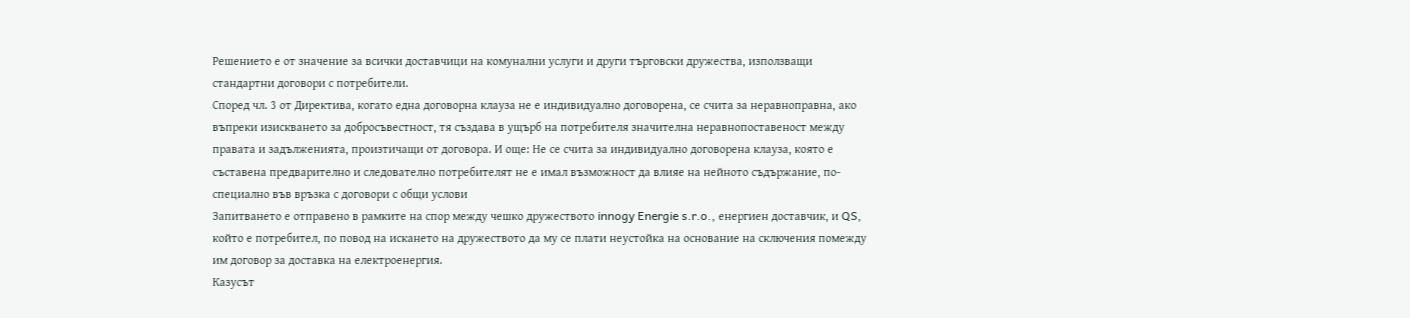Решението е от значение за всички доставчици на комунални услуги и други търговски дружества, използващи стандартни договори с потребители.
Според чл. 3 от Директива, когато една договорна клауза не е индивидуално договорена, се счита за неравноправна, ако въпреки изискването за добросъвестност, тя създава в ущърб на потребителя значителна неравнопоставеност между правата и задълженията, произтичащи от договора. И още: Не се счита за индивидуално договорена клауза, която е съставена предварително и следователно потребителят не е имал възможност да влияе на нейното съдържание, по-специално във връзка с договори с общи услови
Запитването е отправено в рамките на спор между чешко дружеството innogy Energie s.r.o., енергиен доставчик, и QS, който е потребител, по повод на искането на дружеството да му се плати неустойка на основание на сключения помежду им договор за доставка на електроенергия.
Казусът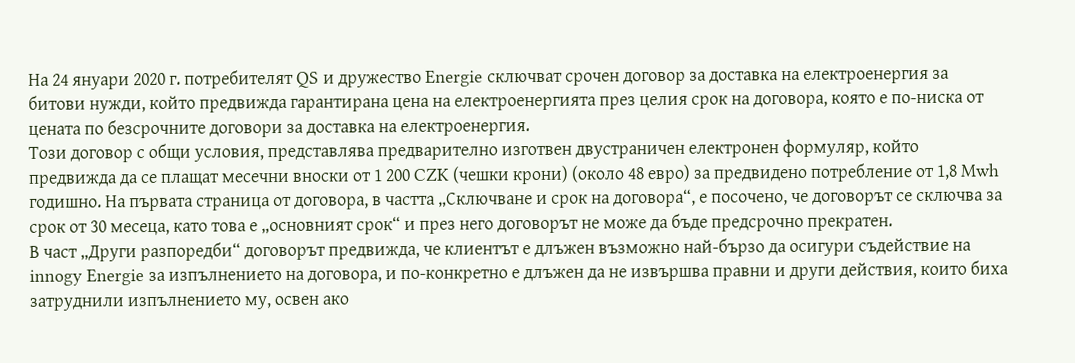На 24 януари 2020 г. потребителят QS и дружество Energie сключват срочен договор за доставка на електроенергия за битови нужди, който предвижда гарантирана цена на електроенергията през целия срок на договора, която е по-ниска от цената по безсрочните договори за доставка на електроенергия.
Този договор с общи условия, представлява предварително изготвен двустраничен електронен формуляр, който предвижда да се плащат месечни вноски от 1 200 CZK (чешки крони) (около 48 евро) за предвидено потребление от 1,8 Mwh годишно. На първата страница от договора, в частта „Сключване и срок на договора“, е посочено, че договорът се сключва за срок от 30 месеца, като това е „основният срок“ и през него договорът не може да бъде предсрочно прекратен.
В част „Други разпоредби“ договорът предвижда, че клиентът е длъжен възможно най-бързо да осигури съдействие на innogy Energie за изпълнението на договора, и по-конкретно е длъжен да не извършва правни и други действия, които биха затруднили изпълнението му, освен ако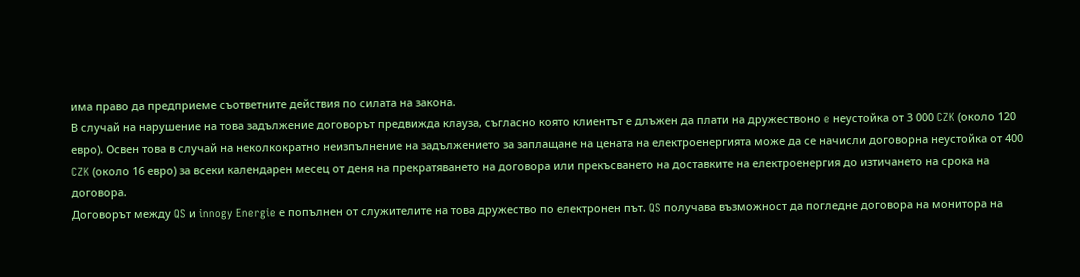има право да предприеме съответните действия по силата на закона.
В случай на нарушение на това задължение договорът предвижда клауза, съгласно която клиентът е длъжен да плати на дружествоно e неустойка от 3 000 CZK (около 120 евро). Освен това в случай на неколкократно неизпълнение на задължението за заплащане на цената на електроенергията може да се начисли договорна неустойка от 400 CZK (около 16 евро) за всеки календарен месец от деня на прекратяването на договора или прекъсването на доставките на електроенергия до изтичането на срока на договора.
Договорът между QS и innogy Energie е попълнен от служителите на това дружество по електронен път. QS получава възможност да погледне договора на монитора на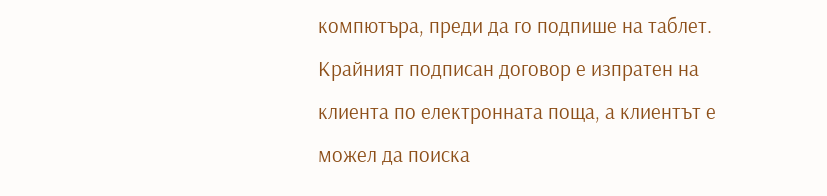компютъра, преди да го подпише на таблет.
Крайният подписан договор е изпратен на клиента по електронната поща, а клиентът е можел да поиска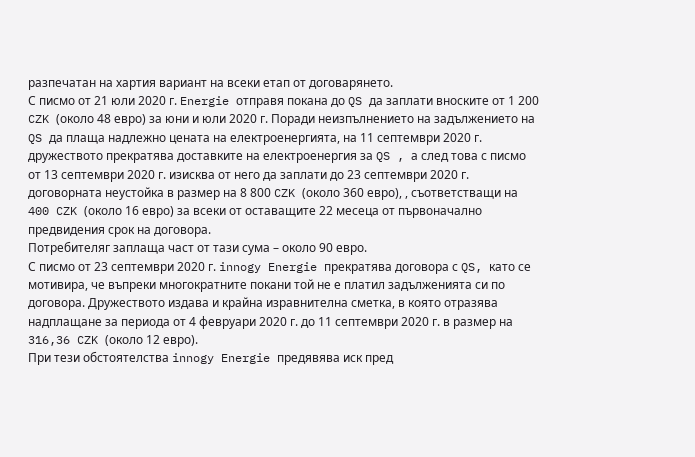разпечатан на хартия вариант на всеки етап от договарянето.
С писмо от 21 юли 2020 г. Energie отправя покана до QS да заплати вноските от 1 200 CZK (около 48 евро) за юни и юли 2020 г. Поради неизпълнението на задължението на QS да плаща надлежно цената на електроенергията, на 11 септември 2020 г. дружеството прекратява доставките на електроенергия за QS , а след това с писмо от 13 септември 2020 г. изисква от него да заплати до 23 септември 2020 г. договорната неустойка в размер на 8 800 CZK (около 360 евро), , съответстващи на 400 CZK (около 16 евро) за всеки от оставащите 22 месеца от първоначално предвидения срок на договора.
Потребителяг заплаща част от тази сума – около 90 евро.
С писмо от 23 септември 2020 г. innogy Energie прекратява договора с QS, като се мотивира, че въпреки многократните покани той не е платил задълженията си по договора. Дружеството издава и крайна изравнителна сметка, в която отразява надплащане за периода от 4 февруари 2020 г. до 11 септември 2020 г. в размер на 316,36 CZK (около 12 евро).
При тези обстоятелства innogy Energie предявява иск пред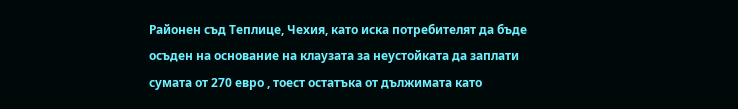Районен съд Теплице, Чехия, като иска потребителят да бъде осъден на основание на клаузата за неустойката да заплати сумата от 270 евро , тоест остатъка от дължимата като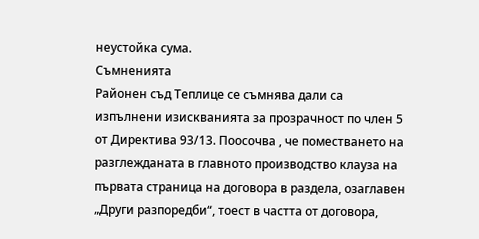неустойка сума.
Съмненията
Районен съд Теплице се съмнява дали са изпълнени изискванията за прозрачност по член 5 от Директива 93/13. Поосочва , че поместването на разглежданата в главното производство клауза на първата страница на договора в раздела, озаглавен „Други разпоредби“, тоест в частта от договора,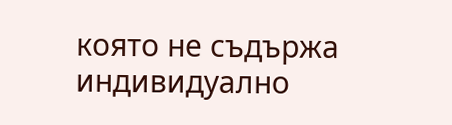която не съдържа индивидуално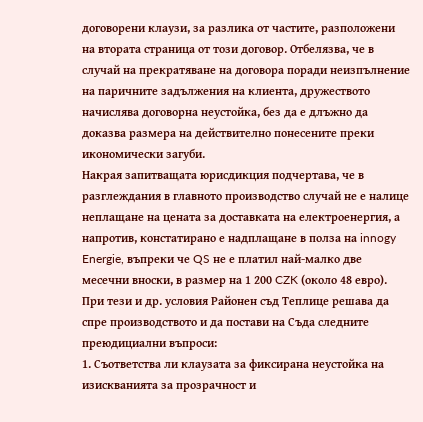договорени клаузи, за разлика от частите, разположени на втората страница от този договор. Отбелязва, че в случай на прекратяване на договора поради неизпълнение на паричните задължения на клиента, дружеството начислява договорна неустойка, без да е длъжно да доказва размера на действително понесените преки икономически загуби.
Накрая запитващата юрисдикция подчертава, че в разглеждания в главното производство случай не е налице неплащане на цената за доставката на електроенергия, а напротив, констатирано е надплащане в полза на innogy Energie, въпреки че QS не е платил най-малко две месечни вноски, в размер на 1 200 CZK (около 48 евро).
При тези и др. условия Районен съд Теплице решава да спре производството и да постави на Съда следните преюдициални въпроси:
1. Съответства ли клаузата за фиксирана неустойка на изискванията за прозрачност и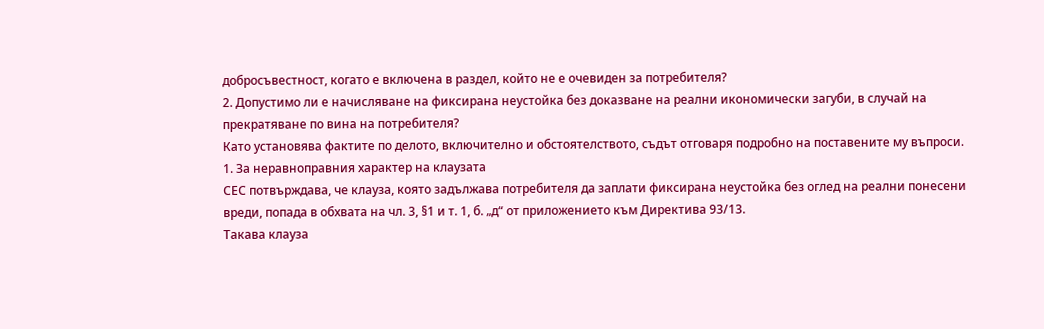добросъвестност, когато е включена в раздел, който не е очевиден за потребителя?
2. Допустимо ли е начисляване на фиксирана неустойка без доказване на реални икономически загуби, в случай на прекратяване по вина на потребителя?
Като установява фактите по делото, включително и обстоятелството, съдът отговаря подробно на поставените му въпроси.
1. За неравноправния характер на клаузата
СЕС потвърждава, че клауза, която задължава потребителя да заплати фиксирана неустойка без оглед на реални понесени вреди, попада в обхвата на чл. 3, §1 и т. 1, б. „д“ от приложението към Директива 93/13.
Такава клауза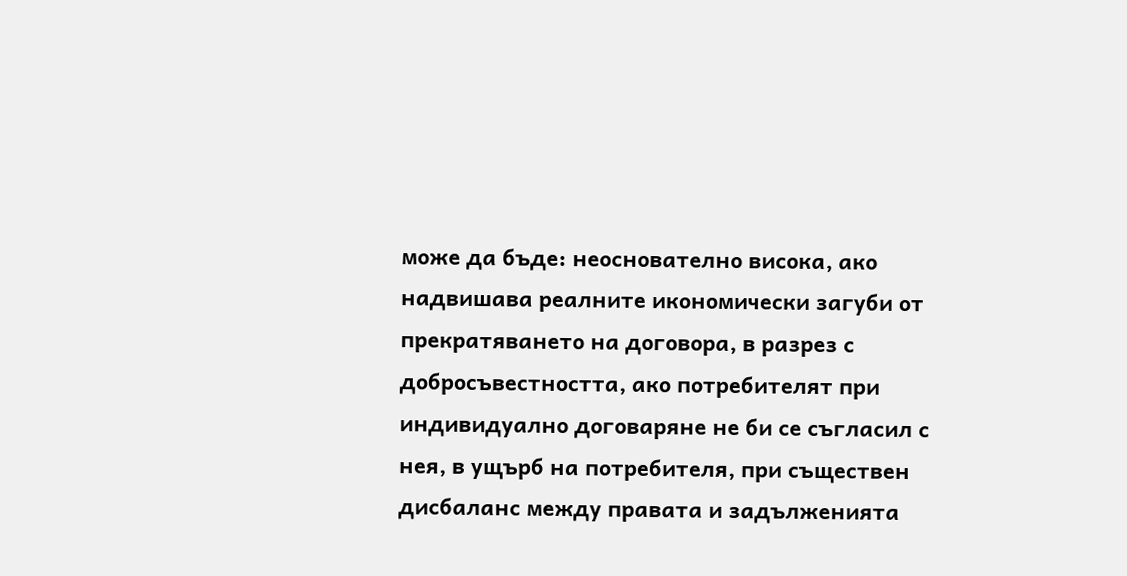може да бъде: неоснователно висока, ако надвишава реалните икономически загуби от прекратяването на договора, в разрез с добросъвестността, ако потребителят при индивидуално договаряне не би се съгласил с нея, в ущърб на потребителя, при съществен дисбаланс между правата и задълженията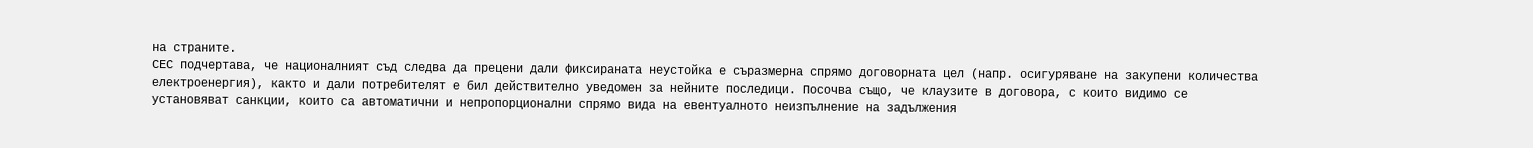на страните.
СЕС подчертава, че националният съд следва да прецени дали фиксираната неустойка е съразмерна спрямо договорната цел (напр. осигуряване на закупени количества електроенергия), както и дали потребителят е бил действително уведомен за нейните последици. Посочва също, че клаузите в договора, с които видимо се установяват санкции, които са автоматични и непропорционални спрямо вида на евентуалното неизпълнение на задължения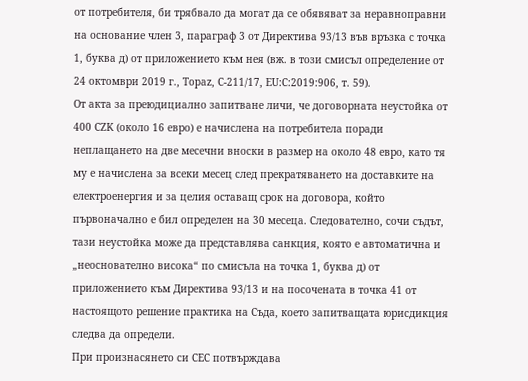от потребителя, би трябвало да могат да се обявяват за неравноправни на основание член 3, параграф 3 от Директива 93/13 във връзка с точка 1, буква д) от приложението към нея (вж. в този смисъл определение от 24 октомври 2019 г., Topaz, C‑211/17, EU:C:2019:906, т. 59).
От акта за преюдициално запитване личи, че договорната неустойка от 400 CZK (около 16 евро) е начислена на потребитела поради неплащането на две месечни вноски в размер на около 48 евро, като тя му е начислена за всеки месец след прекратяването на доставките на електроенергия и за целия оставащ срок на договора, който първоначално е бил определен на 30 месеца. Следователно, сочи съдът, тази неустойка може да представлява санкция, която е автоматична и „неоснователно висока“ по смисъла на точка 1, буква д) от приложението към Директива 93/13 и на посочената в точка 41 от настоящото решение практика на Съда, което запитващата юрисдикция следва да определи.
При произнасянето си СЕС потвърждава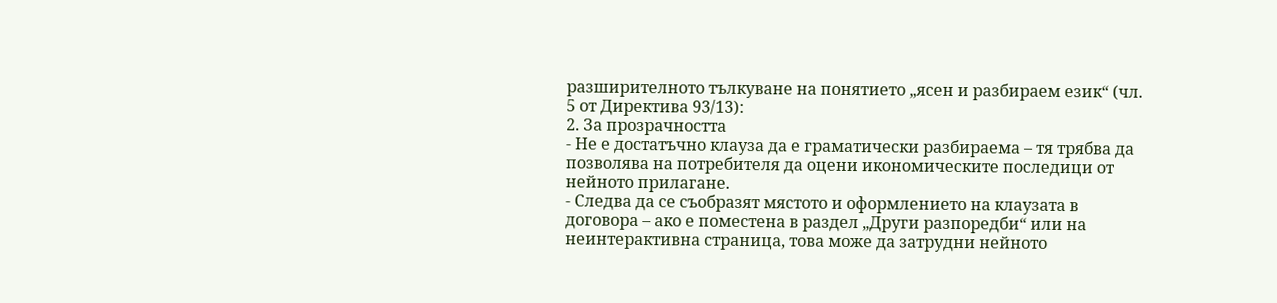разширителното тълкуване на понятието „ясен и разбираем език“ (чл. 5 от Директива 93/13):
2. За прозрачността
- Не е достатъчно клауза да е граматически разбираема – тя трябва да позволява на потребителя да оцени икономическите последици от нейното прилагане.
- Следва да се съобразят мястото и оформлението на клаузата в договора – ако е поместена в раздел „Други разпоредби“ или на неинтерактивна страница, това може да затрудни нейното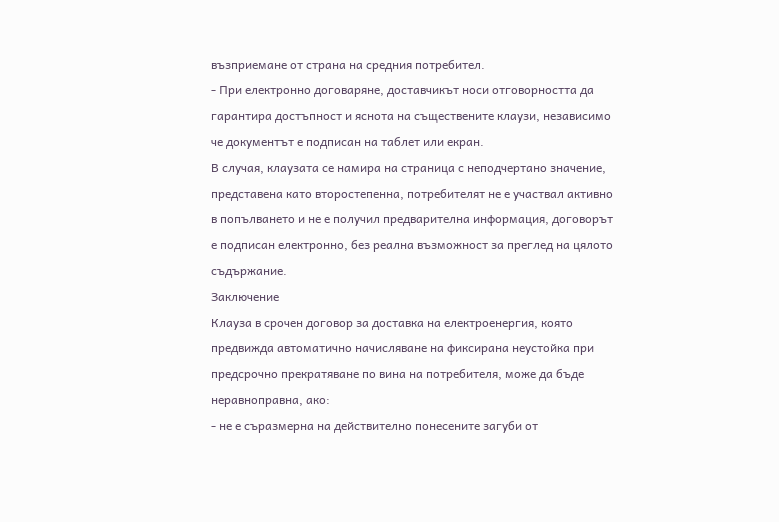възприемане от страна на средния потребител.
- При електронно договаряне, доставчикът носи отговорността да гарантира достъпност и яснота на съществените клаузи, независимо че документът е подписан на таблет или екран.
В случая, клаузата се намира на страница с неподчертано значение, представена като второстепенна, потребителят не е участвал активно в попълването и не е получил предварителна информация, договорът е подписан електронно, без реална възможност за преглед на цялото съдържание.
Заключение
Клауза в срочен договор за доставка на електроенергия, която предвижда автоматично начисляване на фиксирана неустойка при предсрочно прекратяване по вина на потребителя, може да бъде неравноправна, ако:
- не е съразмерна на действително понесените загуби от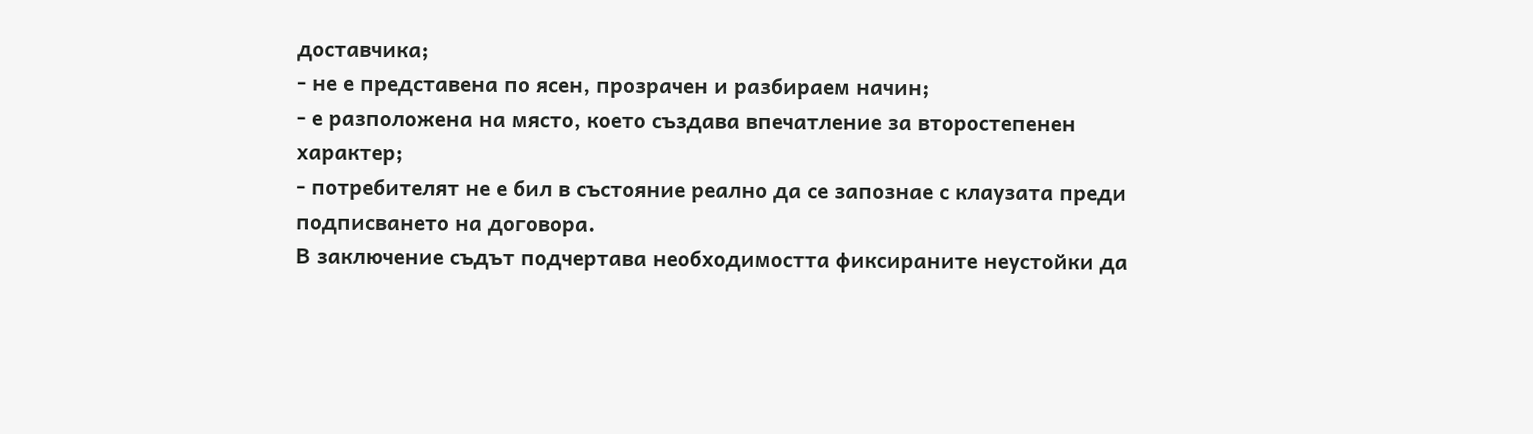доставчика;
- не е представена по ясен, прозрачен и разбираем начин;
- е разположена на място, което създава впечатление за второстепенен характер;
- потребителят не е бил в състояние реално да се запознае с клаузата преди подписването на договора.
В заключение съдът подчертава необходимостта фиксираните неустойки да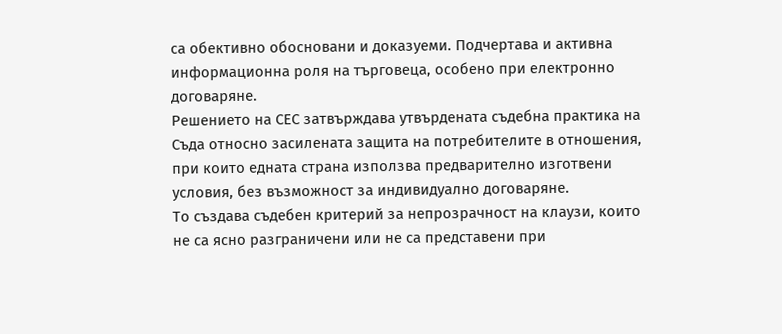са обективно обосновани и доказуеми. Подчертава и активна информационна роля на търговеца, особено при електронно договаряне.
Решението на СЕС затвърждава утвърдената съдебна практика на Съда относно засилената защита на потребителите в отношения, при които едната страна използва предварително изготвени условия, без възможност за индивидуално договаряне.
То създава съдебен критерий за непрозрачност на клаузи, които не са ясно разграничени или не са представени при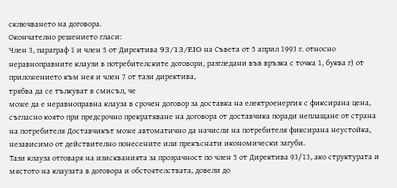сключването на договора.
Окончателно решението гласи:
Член 3, параграф 1 и член 5 от Директива 93/13/EIO на Съвета от 5 април 1993 г. относно неравноправните клаузи в потребителските договори, разгледани във връзка с точка 1, буква г) от приложението към нея и член 7 от тази директива,
трябва да се тълкуват в смисъл, че
може да е неравноправна клауза в срочен договор за доставка на електроенергия с фиксирана цена, съгласно която при предсрочно прекратяване на договора от доставчика поради неплащане от страна на потребителя Доставчикът може автоматично да начисли на потребителя фиксирана неустойка, независимо от действително понесените или прекъснати икономически загуби.
Тази клауза отговаря на изискванията за прозрачност по член 5 от Директива 93/13, ако структурата и мястото на клаузата в договора и обстоятелствата, довели до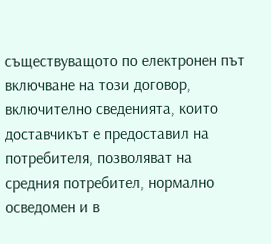съществуващото по електронен път включване на този договор, включително сведенията, които доставчикът е предоставил на потребителя, позволяват на средния потребител, нормално осведомен и в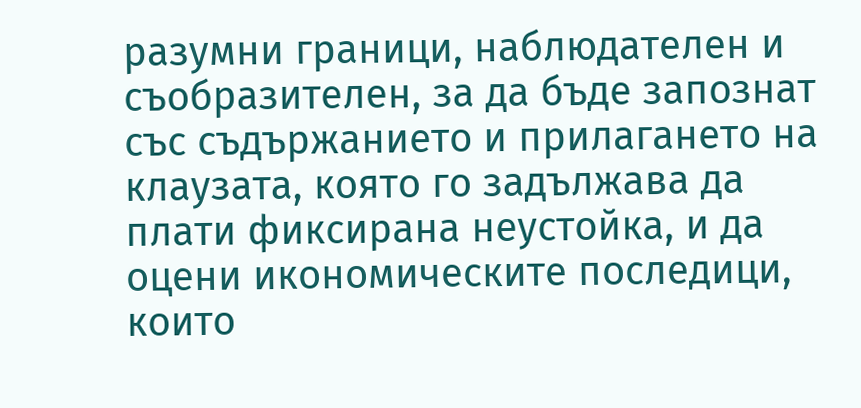разумни граници, наблюдателен и съобразителен, за да бъде запознат със съдържанието и прилагането на клаузата, която го задължава да плати фиксирана неустойка, и да оцени икономическите последици, които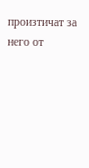произтичат за него от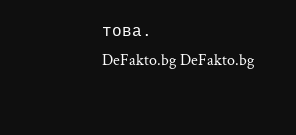това.
DeFakto.bg DeFakto.bg